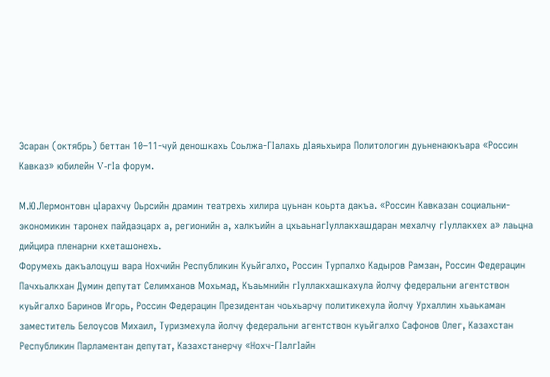Эсаран (октябрь) беттан 10–11-чуй деношкахь Соьлжа-ГIалахь дIаяьхьира Политологин дуьненаюкъара «Россин Кавказ» юбилейн V-гIа форум.

М.Ю.Лермонтовн цIарахчу Оьрсийн драмин театрехь хилира цуьнан коьрта дакъа. «Россин Кавказан социальни-экономикин таронех пайдаэцарх а, регионийн а, халкъийн а цхьаьнагIуллакхашдаран мехалчу гIуллакхех а» лаьцна дийцира пленарни кхеташонехь.
Форумехь дакъалоцуш вара Нохчийн Республикин Куьйгалхо, Россин Турпалхо Кадыров Рамзан, Россин Федерацин Пачхьалкхан Думин депутат Селимханов Мохьмад, Къаьмнийн гIуллакхашкахула йолчу федеральни агентствон куьйгалхо Баринов Игорь, Россин Федерацин Президентан чоьхьарчу политикехула йолчу Урхаллин хьаькаман заместитель Белоусов Михаил, Туризмехула йолчу федеральни агентствон куьйгалхо Сафонов Олег, Казахстан Республикин Парламентан депутат, Казахстанерчу «Нохч-ГIалгIайн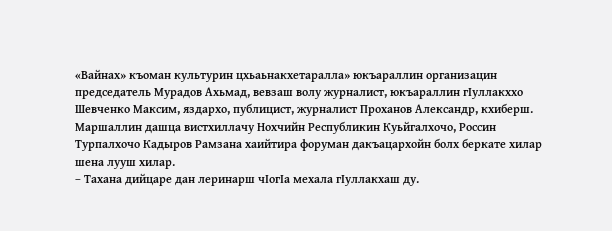«Вайнах» къоман культурин цхьаьнакхетаралла» юкъараллин организацин председатель Мурадов Ахьмад, вевзаш волу журналист, юкъараллин гIуллакххо Шевченко Максим, яздархо, публицист, журналист Проханов Александр, кхиберш.
Маршаллин дашца вистхиллачу Нохчийн Республикин Куьйгалхочо, Россин Турпалхочо Кадыров Рамзана хаийтира форуман дакъацархойн болх беркате хилар шена лууш хилар.
– Тахана дийцаре дан леринарш чIогIа мехала гIуллакхаш ду.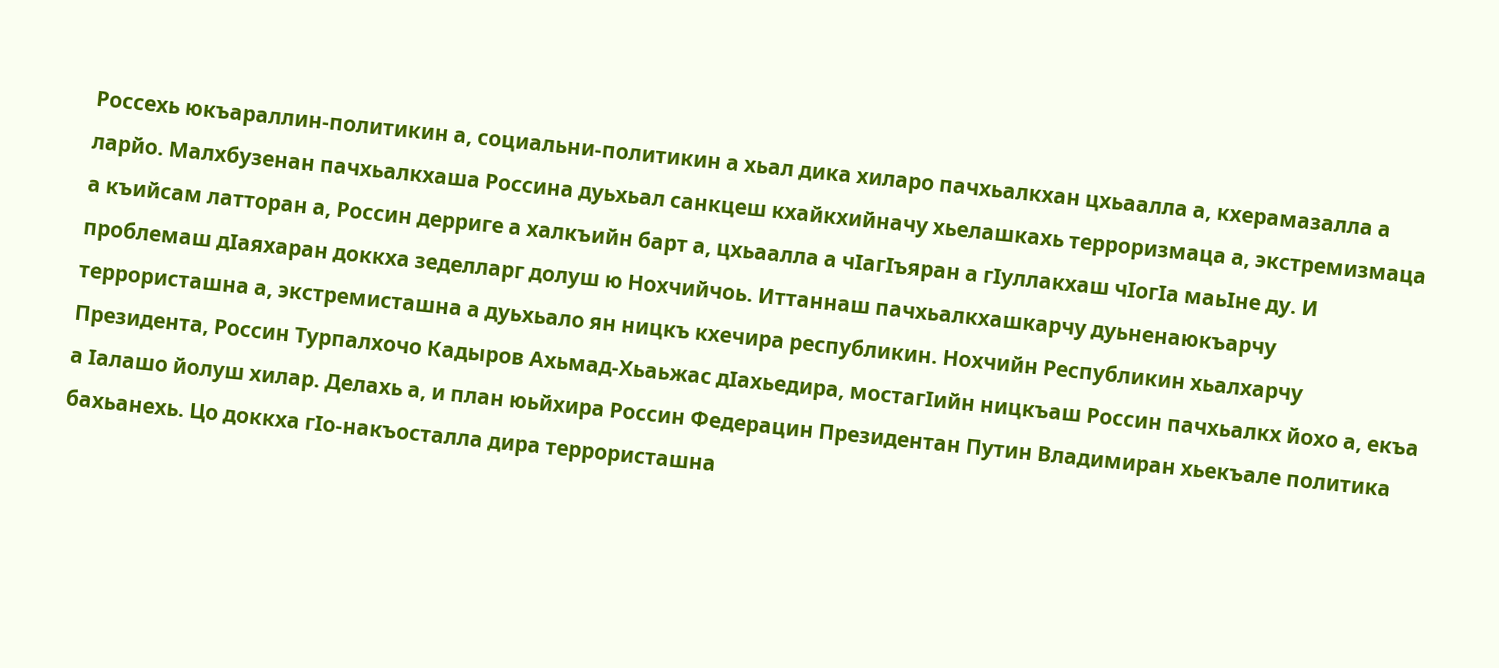Россехь юкъараллин-политикин а, социальни-политикин а хьал дика хиларо пачхьалкхан цхьаалла а, кхерамазалла а ларйо. Малхбузенан пачхьалкхаша Россина дуьхьал санкцеш кхайкхийначу хьелашкахь терроризмаца а, экстремизмаца а къийсам латторан а, Россин дерриге а халкъийн барт а, цхьаалла а чIагIъяран а гIуллакхаш чIогIа маьIне ду. И проблемаш дIаяхаран доккха зеделларг долуш ю Нохчийчоь. Иттаннаш пачхьалкхашкарчу дуьненаюкъарчу террористашна а, экстремисташна а дуьхьало ян ницкъ кхечира республикин. Нохчийн Республикин хьалхарчу Президента, Россин Турпалхочо Кадыров Ахьмад-Хьаьжас дIахьедира, мостагIийн ницкъаш Россин пачхьалкх йохо а, екъа а Iалашо йолуш хилар. Делахь а, и план юьйхира Россин Федерацин Президентан Путин Владимиран хьекъале политика бахьанехь. Цо доккха гIо-накъосталла дира террористашна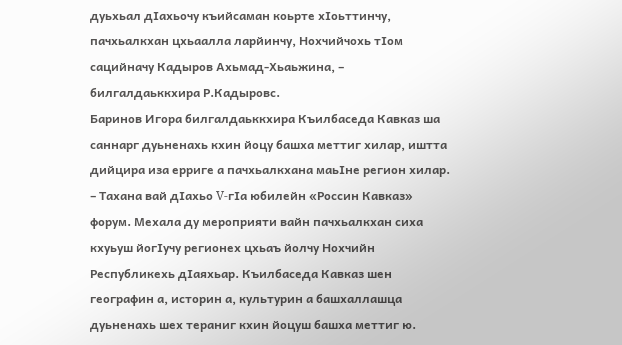дуьхьал дIахьочу къийсаман коьрте хIоьттинчу, пачхьалкхан цхьаалла ларйинчу, Нохчийчохь тIом сацийначу Кадыров Ахьмад-Хьаьжина, – билгалдаьккхира Р.Кадыровс.
Баринов Игора билгалдаьккхира Къилбаседа Кавказ ша саннарг дуьненахь кхин йоцу башха меттиг хилар, иштта дийцира иза ерриге а пачхьалкхана маьIне регион хилар.
– Тахана вай дIахьо V-гIа юбилейн «Россин Кавказ» форум. Мехала ду мероприяти вайн пачхьалкхан сиха кхуьуш йогIучу регионех цхьаъ йолчу Нохчийн Республикехь дIаяхьар. Къилбаседа Кавказ шен географин а, историн а, культурин а башхаллашца дуьненахь шех тераниг кхин йоцуш башха меттиг ю.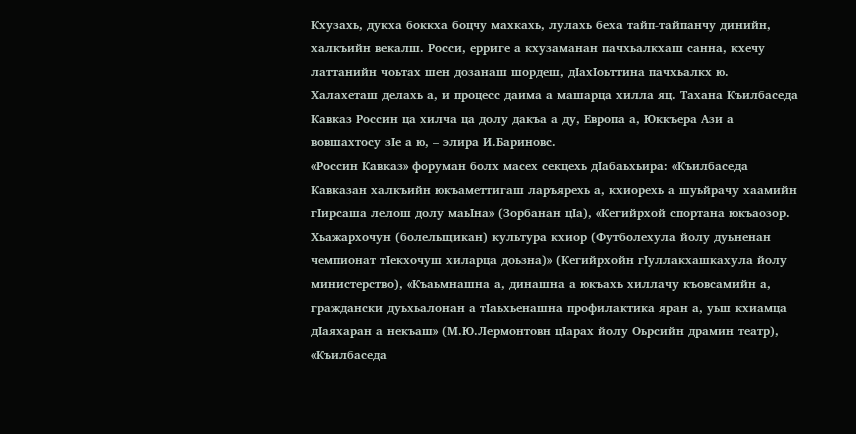Кхузахь, дукха боккха боцчу махкахь, лулахь беха тайп-тайпанчу динийн, халкъийн векалш. Росси, ерриге а кхузаманан пачхьалкхаш санна, кхечу латтанийн чоьтах шен дозанаш шордеш, дIахIоьттина пачхьалкх ю. Халахеташ делахь а, и процесс даима а машарца хилла яц. Тахана Къилбаседа Кавказ Россин ца хилча ца долу дакъа а ду, Европа а, Юккъера Ази а вовшахтосу зIе а ю, – элира И.Бариновс.
«Россин Кавказ» форуман болх масех секцехь дIабаьхьира: «Къилбаседа Кавказан халкъийн юкъаметтигаш ларъярехь а, кхиорехь а шуьйрачу хаамийн гIирсаша лелош долу маьIна» (Зорбанан цIа), «Кегийрхой спортана юкъаозор. Хьажархочун (болельщикан) культура кхиор (Футболехула йолу дуьненан чемпионат тIекхочуш хиларца доьзна)» (Кегийрхойн гIуллакхашкахула йолу министерство), «Къаьмнашна а, динашна а юкъахь хиллачу къовсамийн а, граждански дуьхьалонан а тIаьхьенашна профилактика яран а, уьш кхиамца дIаяхаран а некъаш» (М.Ю.Лермонтовн цIарах йолу Оьрсийн драмин театр), «Къилбаседа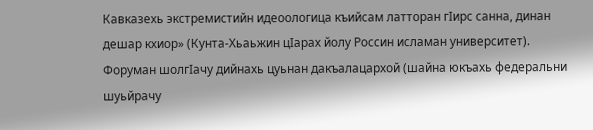Кавказехь экстремистийн идеоологица къийсам латторан гIирс санна, динан дешар кхиор» (Кунта-Хьаьжин цIарах йолу Россин исламан университет).
Форуман шолгIачу дийнахь цуьнан дакъалацархой (шайна юкъахь федеральни шуьйрачу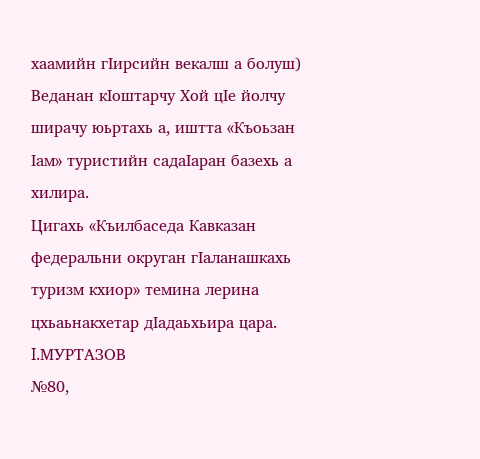хаамийн гIирсийн векалш а болуш) Веданан кIоштарчу Хой цIе йолчу ширачу юьртахь а, иштта «Къоьзан Iам» туристийн садаIаран базехь а хилира.
Цигахь «Къилбаседа Кавказан федеральни округан гIаланашкахь туризм кхиор» темина лерина цхьаьнакхетар дIадаьхьира цара.
I.МУРТАЗОВ
№80,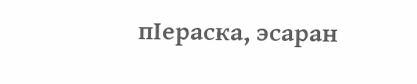пIераска, эсаран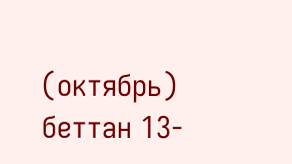(октябрь) беттан 13-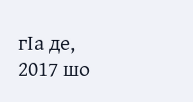гIа де, 2017 шо